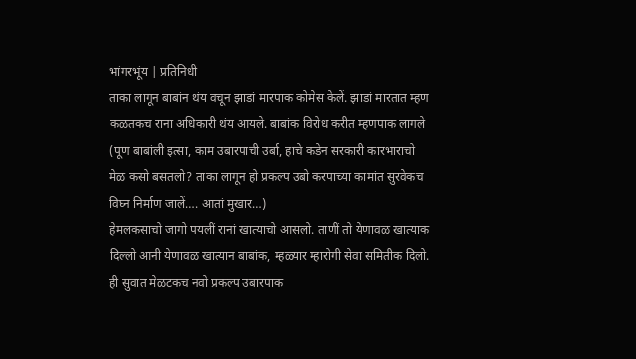भांगरभूंय | प्रतिनिधी
ताका लागून बाबांन थंय वचून झाडां मारपाक कोमेस केलें. झाडां मारतात म्हण कळतकच राना अधिकारी थंय आयले. बाबांक विरोध करीत म्हणपाक लागले
(पूण बाबांली इत्सा, काम उबारपाची उर्बा, हाचे कडेन सरकारी कारभाराचो मेळ कसो बसतलो? ताका लागून हो प्रकल्प उबो करपाच्या कामांत सुरवेकच विघ्न निर्माण जालें…. आतां मुखार…)
हेमलकसाचो जागो पयलीं रानां खात्याचो आसलो. ताणीं तो येणावळ खात्याक दिल्लो आनी येणावळ खात्यान बाबांक, म्हळ्यार म्हारोगी सेवा समितीक दिलो. ही सुवात मेळटकच नवो प्रकल्प उबारपाक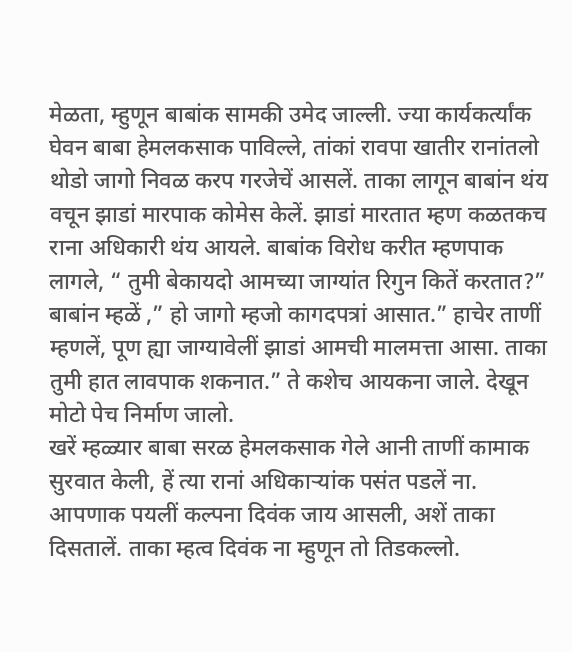मेळता, म्हुणून बाबांक सामकी उमेद जाल्ली. ज्या कार्यकर्त्यांक घेवन बाबा हेमलकसाक पाविल्ले, तांकां रावपा खातीर रानांतलो थोडो जागो निवळ करप गरजेचें आसलें. ताका लागून बाबांन थंय वचून झाडां मारपाक कोमेस केलें. झाडां मारतात म्हण कळतकच राना अधिकारी थंय आयले. बाबांक विरोध करीत म्हणपाक लागले, “ तुमी बेकायदो आमच्या जाग्यांत रिगुन कितें करतात?” बाबांन म्हळें ,” हो जागो म्हजो कागदपत्रां आसात.” हाचेर ताणीं म्हणलें, पूण ह्या जाग्यावेलीं झाडां आमची मालमत्ता आसा. ताका तुमी हात लावपाक शकनात.” ते कशेच आयकना जाले. देखून मोटो पेच निर्माण जालो.
खरें म्हळ्यार बाबा सरळ हेमलकसाक गेले आनी ताणीं कामाक सुरवात केली, हें त्या रानां अधिकाऱ्यांक पसंत पडलें ना. आपणाक पयलीं कल्पना दिवंक जाय आसली, अशें ताका दिसतालें. ताका म्हत्व दिवंक ना म्हुणून तो तिडकल्लो.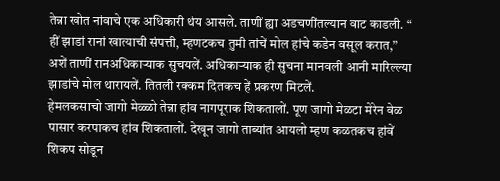तेन्ना खोत नांवाचे एक अधिकारी थंय आसले. ताणीं ह्या अडचणींतल्यान वाट काडली. “ हीं झाडां रानां खात्याची संपत्ती, म्हणटकच तुमी तांचें मोल हांचे कडेन वसूल करात,” अशें ताणीं रानअधिकाऱ्याक सुचयलें. अधिकाऱ्याक ही सुचना मानवली आनी मारिल्ल्या झाडांचे मोल थारायलें. तितली रक्कम दितकच हें प्रकरण मिटलें.
हेमलकसाचो जागो मेळ्ळो तेन्ना हांव नागपूराक शिकतालों. पूण जागो मेळटा मेरेन वेळ पासार करपाकच हांव शिकतालों. देखून जागो ताब्यांत आयलो म्हण कळतकच हांवें शिकप सोडून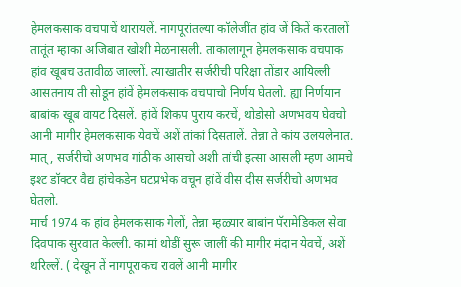हेमलकसाक वचपाचें थारायलें. नागपूरांतल्या कॉलेजींत हांव जें कितें करतालों तातूंत म्हाका अजिबात खोशी मेळनासली. ताकालागून हेमलकसाक वचपाक हांव खूबच उतावीळ जाल्लों. त्याखातीर सर्जरीची परिक्षा तोंडार आयिल्ली आसतनाय ती सोडून हांवें हेमलकसाक वचपाचो निर्णय घेतलो. ह्या निर्णयान बाबांक खूब वायट दिसलें. हांवें शिकप पुराय करचें, थोडोसो अणभवय घेवचो आनी मागीर हेमलकसाक येवचें अशें तांकां दिसतालें. तेन्ना ते कांय उलयलेनात. मात् , सर्जरीचो अणभव गांठीक आसचो अशी तांची इत्सा आसली म्हण आमचे इश्ट डॉक्टर वैद्य हांचेकडेन घटप्रभेक वचून हांवें वीस दीस सर्जरीचो अणभव घेतलो.
मार्च 1974 क हांव हेमलकसाक गेलों, तेन्ना म्हळ्यार बाबांन पॅरामेडिकल सेवा दिवपाक सुरवात केल्ली. कामां थोडीं सुरू जालीं की मागीर मंदान येवचें, अशें थरिल्लें. ( देखून तें नागपूराकच रावलें आनी मागीर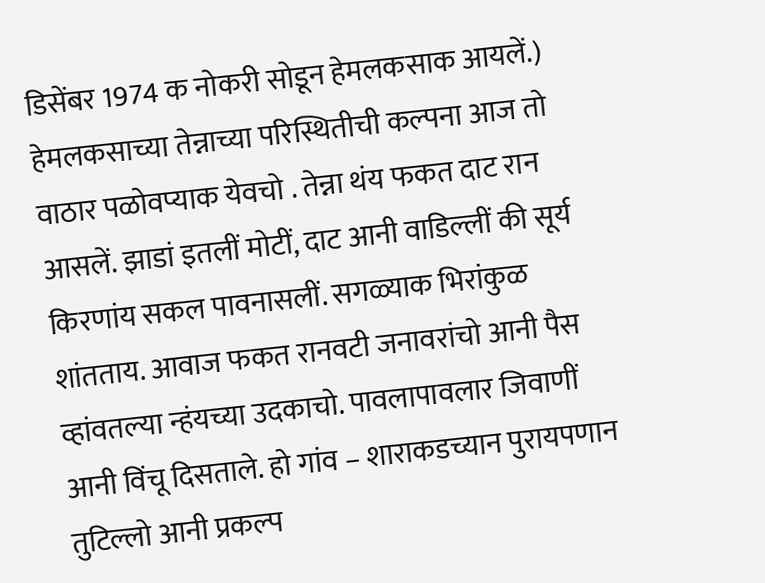डिसेंबर 1974 क नोकरी सोडून हेमलकसाक आयलें.)
हेमलकसाच्या तेन्नाच्या परिस्थितीची कल्पना आज तो वाठार पळोवप्याक येवचो . तेन्ना थंय फकत दाट रान आसलें. झाडां इतलीं मोटीं, दाट आनी वाडिल्लीं की सूर्य किरणांय सकल पावनासलीं. सगळ्याक भिरांकुळ शांतताय. आवाज फकत रानवटी जनावरांचो आनी पैस व्हांवतल्या न्हंयच्या उदकाचो. पावलापावलार जिवाणीं आनी विंचू दिसताले. हो गांव – शाराकडच्यान पुरायपणान तुटिल्लो आनी प्रकल्प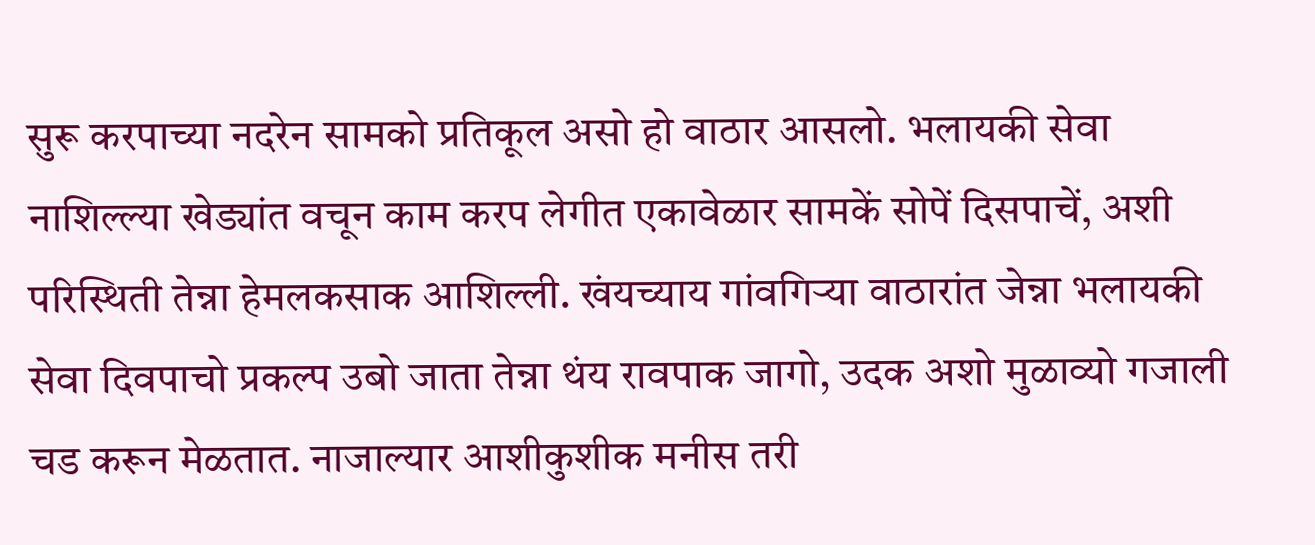सुरू करपाच्या नदरेन सामको प्रतिकूल असो हो वाठार आसलो. भलायकी सेवा नाशिल्ल्या खेड्यांत वचून काम करप लेगीत एकावेळार सामकें सोपें दिसपाचें, अशी परिस्थिती तेन्ना हेमलकसाक आशिल्ली. खंयच्याय गांवगिऱ्या वाठारांत जेन्ना भलायकी सेवा दिवपाचो प्रकल्प उबो जाता तेन्ना थंय रावपाक जागो, उदक अशो मुळाव्यो गजाली चड करून मेळतात. नाजाल्यार आशीकुशीक मनीस तरी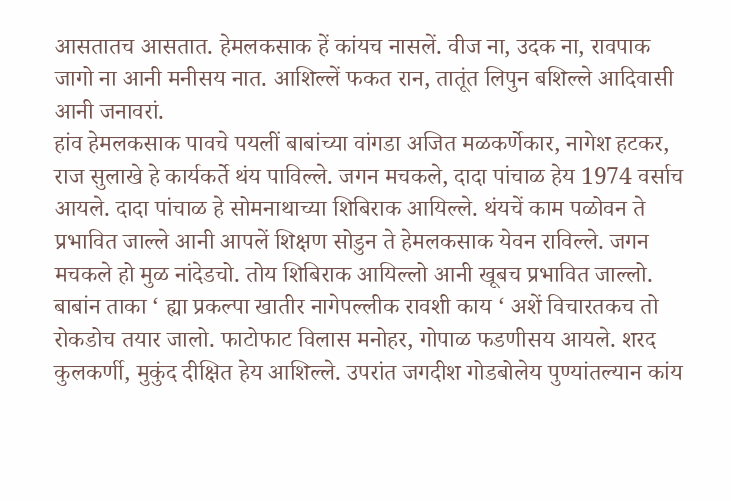आसतातच आसतात. हेमलकसाक हें कांयच नासलें. वीज ना, उदक ना, रावपाक जागो ना आनी मनीसय नात. आशिल्लें फकत रान, तातूंत लिपुन बशिल्ले आदिवासी आनी जनावरां.
हांव हेमलकसाक पावचे पयलीं बाबांच्या वांगडा अजित मळकर्णेकार, नागेश हटकर, राज सुलाखे हे कार्यकर्ते थंय पाविल्ले. जगन मचकले, दादा पांचाळ हेय 1974 वर्साच आयले. दादा पांचाळ हे सोमनाथाच्या शिबिराक आयिल्ले. थंयचें काम पळोवन ते प्रभावित जाल्ले आनी आपलें शिक्षण सोडुन ते हेमलकसाक येवन राविल्ले. जगन मचकले हो मुळ नांदेडचो. तोय शिबिराक आयिल्लो आनी खूबच प्रभावित जाल्लो. बाबांन ताका ‘ ह्या प्रकल्पा खातीर नागेपल्लीक रावशी काय ‘ अशें विचारतकच तो रोकडोच तयार जालो. फाटोफाट विलास मनोहर, गोपाळ फडणीसय आयले. शरद कुलकर्णी, मुकुंद दीक्षित हेय आशिल्ले. उपरांत जगदीश गोडबोलेय पुण्यांतल्यान कांय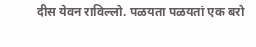दीस येवन राविल्लो. पळयता पळयतां एक बरो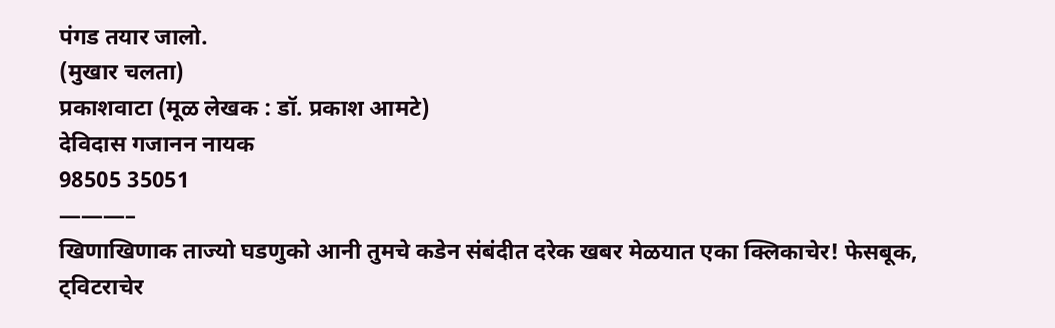पंगड तयार जालो.
(मुखार चलता)
प्रकाशवाटा (मूळ लेखक : डॉ. प्रकाश आमटे)
देविदास गजानन नायक
98505 35051
———–
खिणाखिणाक ताज्यो घडणुको आनी तुमचे कडेन संबंदीत दरेक खबर मेळयात एका क्लिकाचेर! फेसबूक, ट्विटराचेर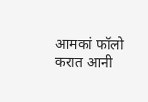आमकां फॉलो करात आनी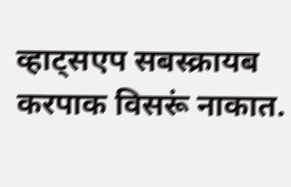व्हाट्सएप सबस्क्रायब करपाक विसरूं नाकात.